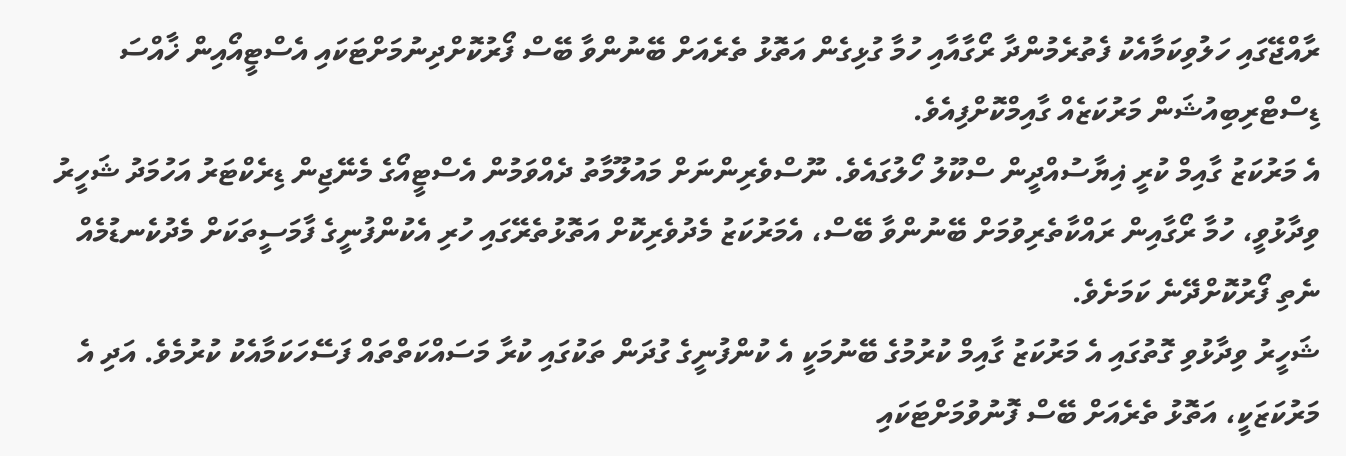ރާއްޖޭގައި ހަލުވިކަމާއެކު ފެތުރެމުންދާ ރޯގާއާއި ހުމާ ގުޅިގެން އަތޮޅު ތެރެއަށް ބޭނުންވާ ބޭސް ފޯރުކޮށްދިނުމަށްޓަކައި އެސްޓީއޯއިން ޚާއްސަ ޑިސްޓްރިބިއުޝަން މަރުކަޒެއް ގާއިމްކޮށްފިއެވެ.
އެ މަރުކަޒު ގާއިމް ކުރީ ޣިޔާސުއްދީން ސްކޫލު ހޯލުގައެވެ. ނޫސްވެރިންނަށް މައުލޫމާތު ދެއްވަމުން އެސްޓީއޯގެ މެނޭޖިން ޑިރެކްޓަރު އަހުމަދު ޝަހީރު ވިދާޅުވީ، ހުމާ ރޯގާއިން ރައްކާތެރިވުމަށް ބޭނުންވާ ބޭސް، އެމަރުކަޒު މެދުވެރިކޮށް އަތޮޅުތެރޭގައި ހުރި އެކުންފުނީގެ ފާމަސީތަކަށް މެދުކެނޑުމެއް ނެތި ފޯރުކޮށްދޭނެ ކަމަށެވެ.
ޝަހީރު ވިދާޅުވި ގޮތުގައި އެ މަރުކަޒު ގާއިމް ކުރުމުގެ ބޭނުމަކީ އެ ކުންފުނީގެ ގުދަން ތަކުގައި ކުރާ މަސައްކަތްތައް ފަސޭހަކަމާއެކު ކުރުމެވެ. އަދި އެ މަރުކަޒަކީ، އަތޮޅު ތެރެއަށް ބޭސް ފޮނުވުމަށްޓަކައި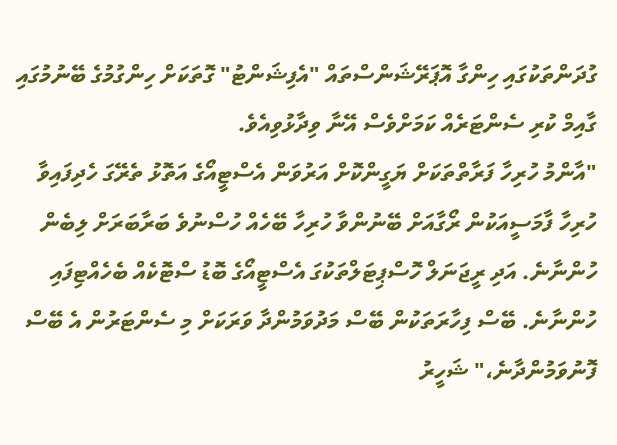ގުދަންތަކުގައި ހިންގާ އޮޕަރޭޝަންސްތައް "އެފިޝަންޓު" ގޮތަކަށް ހިންގުމުގެ ބޭނުމުގައި ގާއިމް ކުރި ސެންޓަރެއް ކަމަށްވެސް އޭނާ ވިދާޅުވިއެވެ.
"އާންމު ހުރިހާ ފަރާތްތަކަށް ޔަގީންކޮށް އަރުވަން އެސްޓީއޯގެ އަތޮޅު ތެރޭގަ ހެދިފައިވާ ހުރިހާ ފާމަސީއަކުން ރޯގާއަށް ބޭނުންވާ ހުރިހާ ބޭހެއް ހުސްނުވެ ބަރާބަރަށް ލިބެން ހުންނާނެ. އަދި ރީޖަނަލް ހޮސްޕިޓަލްތަކުގަ އެސްޓީއޯގެ ބޮޑު ސްޓޮކެއް ބެހެއްޓިފައި ހުންނާނެ. ބޭސް ފިހާރަތަކުން ބޭސް މަދުވަމުންދާ ވަރަކަށް މި ސެންޓަރުން އެ ބޭސް ފޮނުވަމުންދާނެ،" ޝަހީރު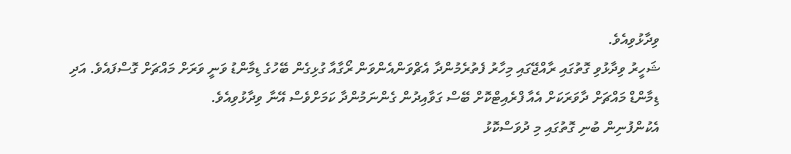ވިދާޅުވިއެވެ.
ޝަހީރު ވިދާޅުވި ގޮތުގައި ރާއްޖޭގައި މިހާރު ފެތުރެމުންދާ އެޗްވަންއެންވަން ރޯގާއާ ގުޅިގެން ބޭހުގެ ޑިމާންޑު ވަނީ ވަރަށް މައްޗަށް ގޮސްފައެވެ. އަދި ޑިމާންޑް މައްޗަށް ދާވަރަކަށް އެއާ ފްރެއިޓްކޮށް ބޭސް ގަވާއިދުން ގެންނަމުންދާ ކަމަށްވެސް އޭނާ ވިދާޅުވިއެވެ.
އެކުންފުނިން ބުނި ގޮތުގައި މި ދުވަސްކޮޅު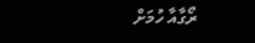ރޯގާއާ ހުމަށް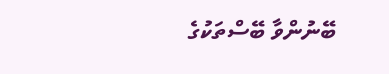ބޭނުންވާ ބޭސްތަކުގެ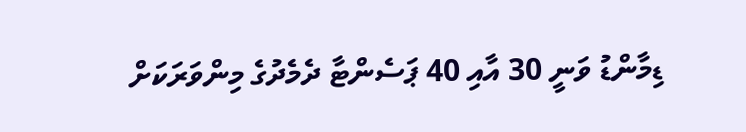ޑިމާންޑު ވަނީ 30 އާއި 40 ޕަސެންޓާ ދެމެދުގެ މިންވަރަކަށް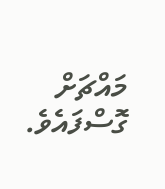މައްޗަށް ގޮސްފައެވެ.